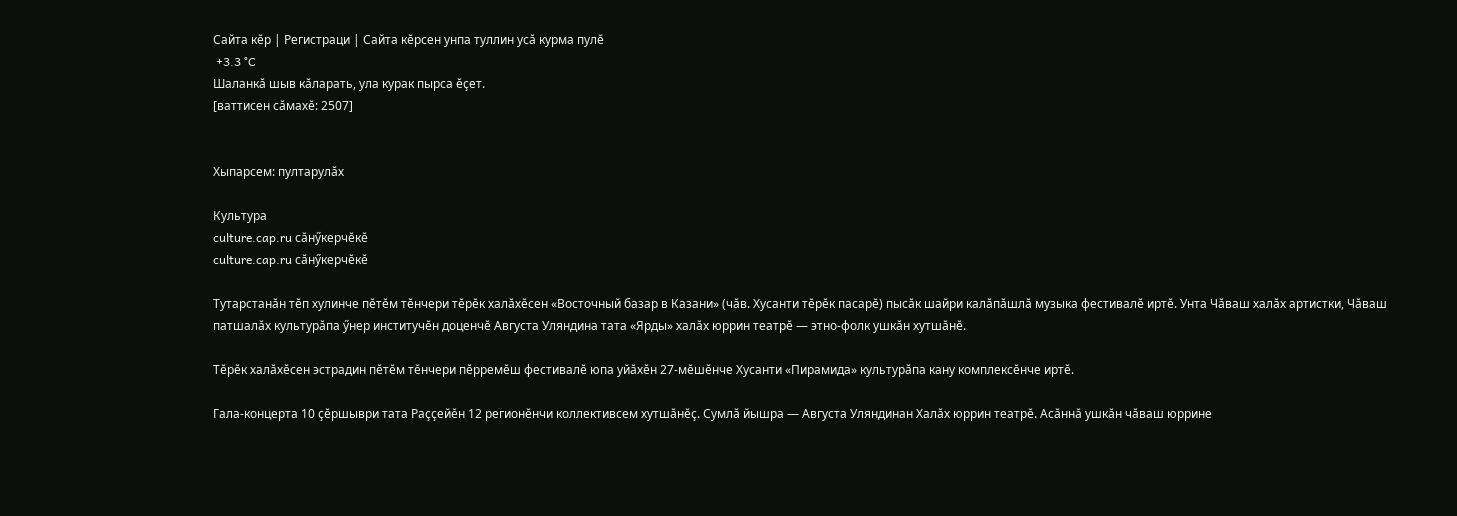Сайта кӗр | Регистраци | Сайта кӗрсен унпа туллин усӑ курма пулӗ
 +3.3 °C
Шаланкӑ шыв кӑларать, ула курак пырса ӗҫет.
[ваттисен сӑмахӗ: 2507]


Хыпарсем: пултарулӑх

Культура
culture.cap.ru сӑнӳкерчӗкӗ
culture.cap.ru сӑнӳкерчӗкӗ

Тутарстанӑн тӗп хулинче пӗтӗм тӗнчери тӗрӗк халӑхӗсен «Восточный базар в Казани» (чӑв. Хусанти тӗрӗк пасарӗ) пысӑк шайри калӑпӑшлӑ музыка фестивалӗ иртӗ. Унта Чӑваш халӑх артистки, Чӑваш патшалӑх культурӑпа ӳнер институчӗн доценчӗ Августа Уляндина тата «Ярды» халӑх юррин театрӗ — этно-фолк ушкӑн хутшӑнӗ.

Тӗрӗк халӑхӗсен эстрадин пӗтӗм тӗнчери пӗрремӗш фестивалӗ юпа уйӑхӗн 27-мӗшӗнче Хусанти «Пирамида» культурӑпа кану комплексӗнче иртӗ.

Гала-концерта 10 ҫӗршыври тата Раҫҫейӗн 12 регионӗнчи коллективсем хутшӑнӗҫ. Сумлӑ йышра — Августа Уляндинан Халӑх юррин театрӗ. Асӑннӑ ушкӑн чӑваш юррине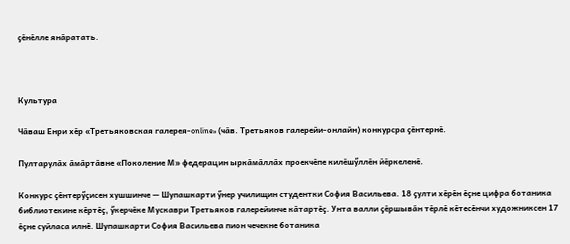ҫӗнӗлле янӑратать.



Культура

Чӑваш Енри хӗр «Третьяковская галерея-online» (чӑв. Третьяков галерейи-онлайн) конкурсра ҫӗнтернӗ.

Пултарулӑх ӑмӑртӑвне «Поколение М» федерацин ыркӑмӑллӑх проекчӗпе килӗшӳллӗн йӗркеленӗ.

Конкурс ҫӗнтерӳҫисен хушшинче — Шупашкарти ӳнер училищин студентки София Васильева. 18 ҫулти хӗрӗн ӗҫне цифра ботаника библиотекине кӗртӗҫ, ӳкерчӗке Мускаври Третьяков галерейинче кӑтартӗҫ. Унта валли ҫӗршывӑн тӗрлӗ кӗтесӗнчи художниксен 17 ӗҫне суйласа илнӗ. Шупашкарти София Васильева пион чечекне ботаника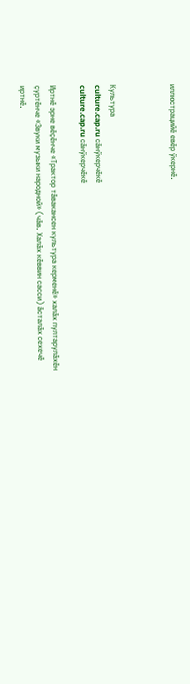иллюстрацийӗ евӗр ӳкернӗ.



Культура
culture.cap.ru сӑнӳкерчӗкӗ
culture.cap.ru сӑнӳкерчӗкӗ

Иртнӗ эрне вӗҫӗнче «Трактор тӑвакансен культура керменӗ» халӑх пултарулӑхӗн ҫуртӗнче «Звуки музыки народной» (чӑв. Халӑх кӗввин сасси) ӑсталӑх сехечӗ иртнӗ.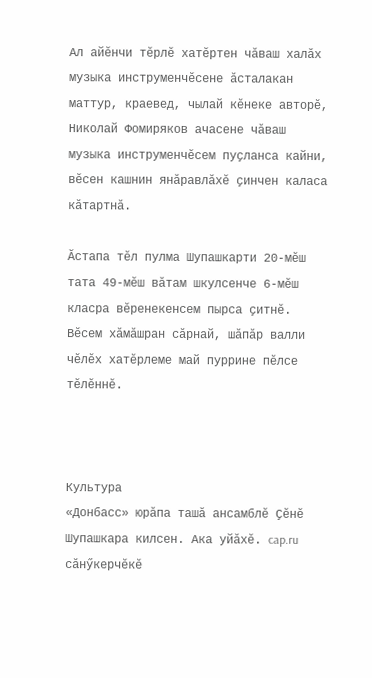Ал айӗнчи тӗрлӗ хатӗртен чӑваш халӑх музыка инструменчӗсене ӑсталакан маттур, краевед, чылай кӗнеке авторӗ, Николай Фомиряков ачасене чӑваш музыка инструменчӗсем пуҫланса кайни, вӗсен кашнин янӑравлӑхӗ ҫинчен каласа кӑтартнӑ.

Ӑстапа тӗл пулма Шупашкарти 20-мӗш тата 49-мӗш вӑтам шкулсенче 6-мӗш класра вӗренекенсем пырса ҫитнӗ. Вӗсем хӑмӑшран сӑрнай, шӑпӑр валли чӗлӗх хатӗрлеме май пуррине пӗлсе тӗлӗннӗ.



Культура
«Донбасс» юрӑпа ташӑ ансамблӗ Ҫӗнӗ Шупашкара килсен. Ака уйӑхӗ. cap.ru сӑнӳкерчӗкӗ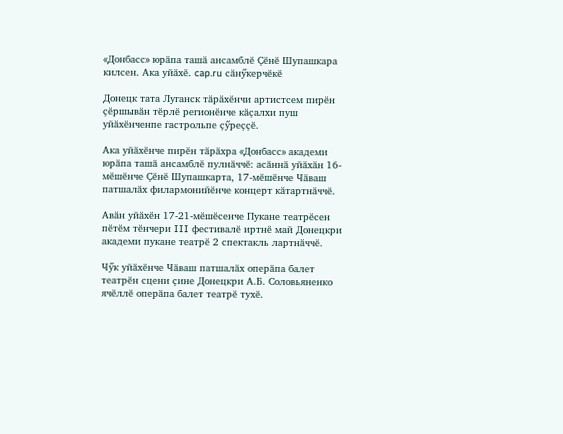«Донбасс» юрӑпа ташӑ ансамблӗ Ҫӗнӗ Шупашкара килсен. Ака уйӑхӗ. cap.ru сӑнӳкерчӗкӗ

Донецк тата Луганск тӑрӑхӗнчи артистсем пирӗн ҫӗршывӑн тӗрлӗ регионӗнче кӑҫалхи пуш уйӑхӗнченпе гастрольпе ҫӳреҫҫӗ.

Ака уйӑхӗнче пирӗн тӑрӑхра «Донбасс» академи юрӑпа ташӑ ансамблӗ пулнӑччӗ: асӑннӑ уйӑхӑн 16-мӗшӗнче Ҫӗнӗ Шупашкарта, 17-мӗшӗнче Чӑваш патшалӑх филармонийӗнче концерт кӑтартнӑччӗ.

Авӑн уйӑхӗн 17-21-мӗшӗсенче Пукане театрӗсен пӗтӗм тӗнчери III фестивалӗ иртнӗ май Донецкри академи пукане театрӗ 2 спектакль лартнӑччӗ.

Чӳк уйӑхӗнче Чӑваш патшалӑх оперӑпа балет театрӗн сцени ҫине Донецкри А.Б. Соловьяненко ячӗллӗ оперӑпа балет театрӗ тухӗ.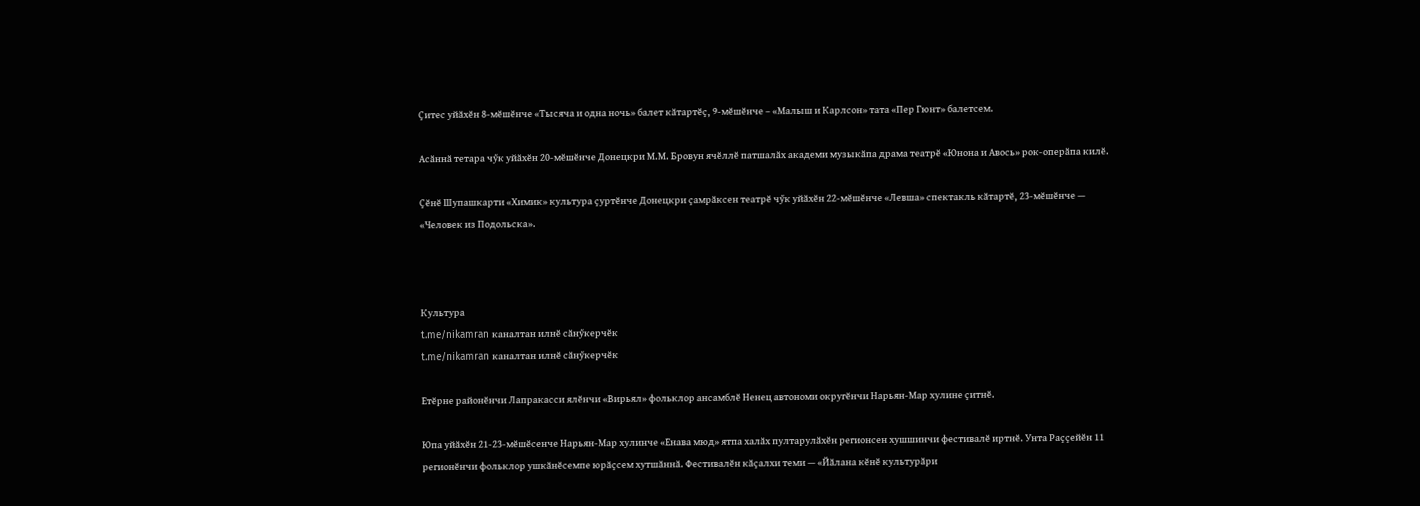Ҫитес уйӑхӗн 8-мӗшӗнче «Тысяча и одна ночь» балет кӑтартӗҫ, 9-мӗшӗнче – «Малыш и Карлсон» тата «Пер Гюнт» балетсем.

Асӑннӑ тетара чӳк уйӑхӗн 20-мӗшӗнче Донецкри М.М. Бровун ячӗллӗ патшалӑх академи музыкӑпа драма театрӗ «Юнона и Авось» рок-оперӑпа килӗ.

Ҫӗнӗ Шупашкарти «Химик» культура ҫуртӗнче Донецкри ҫамрӑксен театрӗ чӳк уйӑхӗн 22-мӗшӗнче «Левша» спектакль кӑтартӗ, 23-мӗшӗнче — «Человек из Подольска».



Культура
t.me/nikamran каналтан илнӗ сӑнӳкерчӗк
t.me/nikamran каналтан илнӗ сӑнӳкерчӗк

Етӗрне районӗнчи Лапракасси ялӗнчи «Вирьял» фольклор ансамблӗ Ненец автономи округӗнчи Нарьян-Мар хулине ҫитнӗ.

Юпа уйӑхӗн 21-23-мӗшӗсенче Нарьян-Мар хулинче «Енава мюд» ятпа халӑх пултарулӑхӗн регионсен хушшинчи фестивалӗ иртнӗ. Унта Раҫҫейӗн 11 регионӗнчи фольклор ушкӑнӗсемпе юрӑҫсем хутшӑннӑ. Фестивалӗн кӑҫалхи теми — «Йӑлана кӗнӗ культурӑри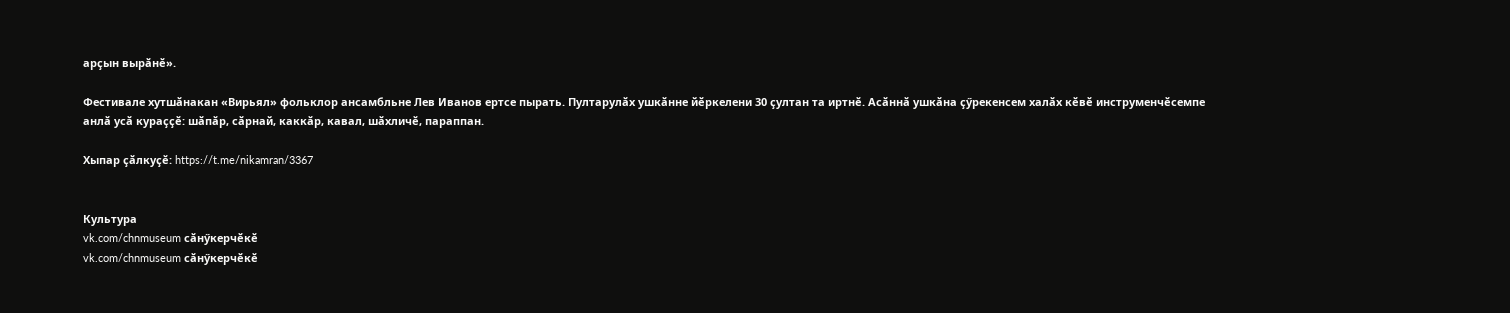арҫын вырӑнӗ».

Фестивале хутшӑнакан «Вирьял» фольклор ансамбльне Лев Иванов ертсе пырать. Пултарулӑх ушкӑнне йӗркелени 30 ҫултан та иртнӗ. Асӑннӑ ушкӑна ҫӳрекенсем халӑх кӗвӗ инструменчӗсемпе анлӑ усӑ кураҫҫӗ: шӑпӑр, сӑрнай, каккӑр, кавал, шӑхличӗ, параппан.

Хыпар ҫӑлкуҫӗ: https://t.me/nikamran/3367


Культура
vk.com/chnmuseum сӑнӳкерчӗкӗ
vk.com/chnmuseum сӑнӳкерчӗкӗ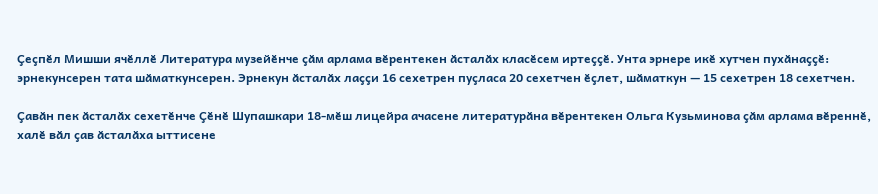Ҫеҫпӗл Мишши ячӗллӗ Литература музейӗнче ҫӑм арлама вӗрентекен ӑсталӑх класӗсем иртеҫҫӗ. Унта эрнере икӗ хутчен пухӑнаҫҫӗ: эрнекунсерен тата шӑматкунсерен. Эрнекун ӑсталӑх лаҫҫи 16 сехетрен пуҫласа 20 сехетчен ӗҫлет, шӑматкун — 15 сехетрен 18 сехетчен.

Ҫавӑн пек ӑсталӑх сехетӗнче Ҫӗнӗ Шупашкари 18-мӗш лицейра ачасене литературӑна вӗрентекен Ольга Кузьминова ҫӑм арлама вӗреннӗ, халӗ вӑл ҫав ӑсталӑха ыттисене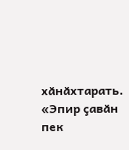хӑнӑхтарать. «Эпир ҫавӑн пек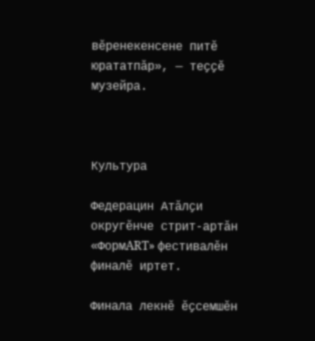вӗренекенсене питӗ юрататпӑр», — теҫҫӗ музейра.



Культура

Федерацин Атӑлҫи округӗнче стрит-артӑн «ФормART» фестивалӗн финалӗ иртет.

Финала лекнӗ ӗҫсемшӗн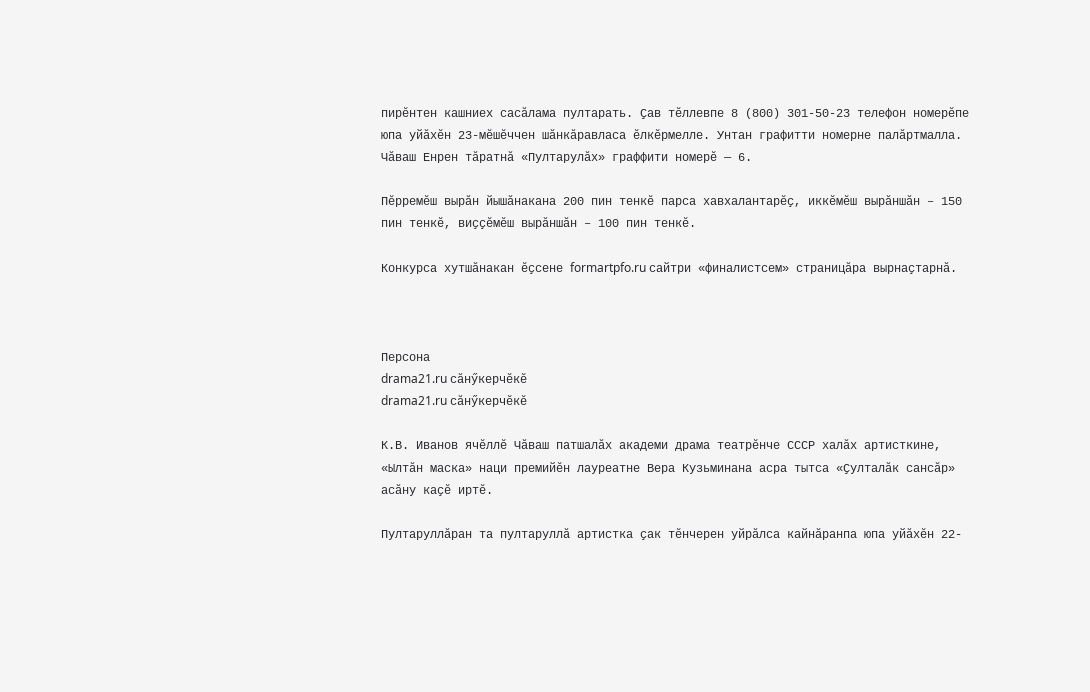пирӗнтен кашниех сасӑлама пултарать. Ҫав тӗллевпе 8 (800) 301-50-23 телефон номерӗпе юпа уйӑхӗн 23-мӗшӗччен шӑнкӑравласа ӗлкӗрмелле. Унтан графитти номерне палӑртмалла. Чӑваш Енрен тӑратнӑ «Пултарулӑх» граффити номерӗ — 6.

Пӗрремӗш вырӑн йышӑнакана 200 пин тенкӗ парса хавхалантарӗҫ, иккӗмӗш вырӑншӑн – 150 пин тенкӗ, виҫҫӗмӗш вырӑншӑн – 100 пин тенкӗ.

Конкурса хутшӑнакан ӗҫсене formartpfo.ru сайтри «финалистсем» страницӑра вырнаҫтарнӑ.



Персона
drama21.ru сӑнӳкерчӗкӗ
drama21.ru сӑнӳкерчӗкӗ

К.В. Иванов ячӗллӗ Чӑваш патшалӑх академи драма театрӗнче СССР халӑх артисткине, «Ылтӑн маска» наци премийӗн лауреатне Вера Кузьминана асра тытса «Ҫулталӑк сансӑр» асӑну каҫӗ иртӗ.

Пултаруллӑран та пултаруллӑ артистка ҫак тӗнчерен уйрӑлса кайнӑранпа юпа уйӑхӗн 22-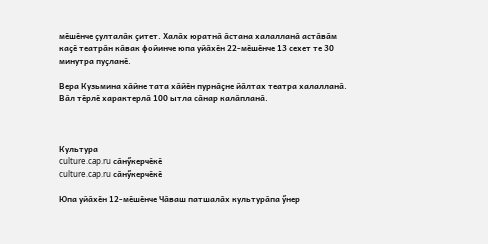мӗшӗнче ҫулталӑк ҫитет. Халӑх юратнӑ ӑстана халалланӑ астӑвӑм каҫӗ театрӑн кӑвак фойинче юпа уйӑхӗн 22-мӗшӗнче 13 сехет те 30 минутра пуҫланӗ.

Вера Кузьмина хӑйне тата хӑйӗн пурнӑҫне йӑлтах театра халалланӑ. Вӑл тӗрлӗ характерлӑ 100 ытла сӑнар калӑпланӑ.



Культура
culture.cap.ru сӑнӳкерчӗкӗ
culture.cap.ru сӑнӳкерчӗкӗ

Юпа уйӑхӗн 12-мӗшӗнче Чӑваш патшалӑх культурӑпа ӳнер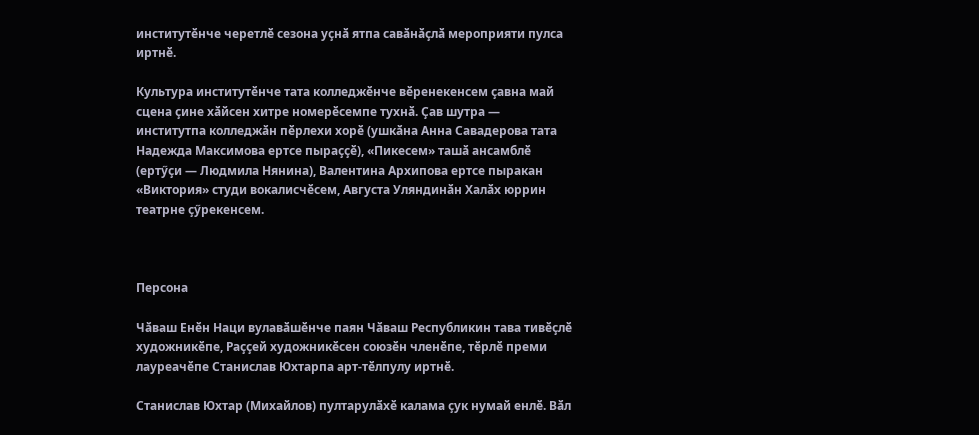институтӗнче черетлӗ сезона уҫнӑ ятпа савӑнӑҫлӑ мероприяти пулса иртнӗ.

Культура институтӗнче тата колледжӗнче вӗренекенсем ҫавна май сцена ҫине хӑйсен хитре номерӗсемпе тухнӑ. Ҫав шутра — институтпа колледжӑн пӗрлехи хорӗ (ушкӑна Анна Савадерова тата Надежда Максимова ертсе пыраҫҫӗ), «Пикесем» ташӑ ансамблӗ (ертӳҫи — Людмила Нянина), Валентина Архипова ертсе пыракан «Виктория» студи вокалисчӗсем, Августа Уляндинӑн Халӑх юррин театрне ҫӳрекенсем.



Персона

Чӑваш Енӗн Наци вулавӑшӗнче паян Чӑваш Республикин тава тивӗҫлӗ художникӗпе, Раҫҫей художникӗсен союзӗн членӗпе, тӗрлӗ преми лауреачӗпе Станислав Юхтарпа арт-тӗлпулу иртнӗ.

Станислав Юхтар (Михайлов) пултарулӑхӗ калама ҫук нумай енлӗ. Вӑл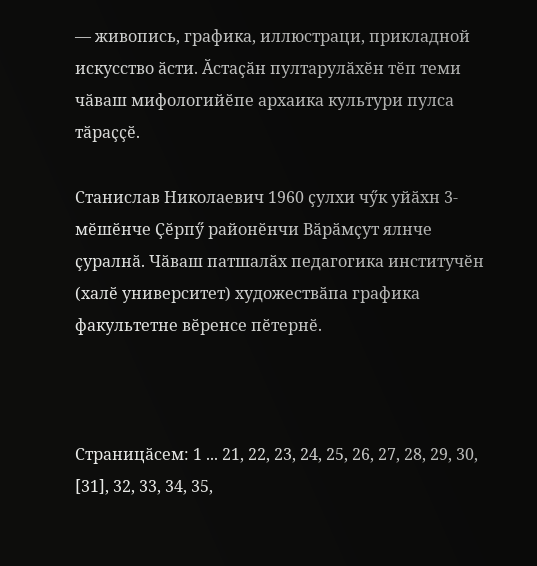— живопись, графика, иллюстраци, прикладной искусство ӑсти. Ӑстаҫӑн пултарулӑхӗн тӗп теми чӑваш мифологийӗпе архаика культури пулса тӑраҫҫӗ.

Станислав Николаевич 1960 ҫулхи чӳк уйӑхн 3-мӗшӗнче Ҫӗрпӳ районӗнчи Вӑрӑмҫут ялнче ҫуралнӑ. Чӑваш патшалӑх педагогика институчӗн (халӗ университет) художествӑпа графика факультетне вӗренсе пӗтернӗ.



Страницӑсем: 1 ... 21, 22, 23, 24, 25, 26, 27, 28, 29, 30, [31], 32, 33, 34, 35,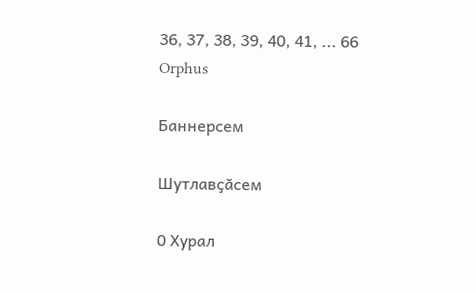36, 37, 38, 39, 40, 41, ... 66
Orphus

Баннерсем

Шутлавҫӑсем

0 Хурал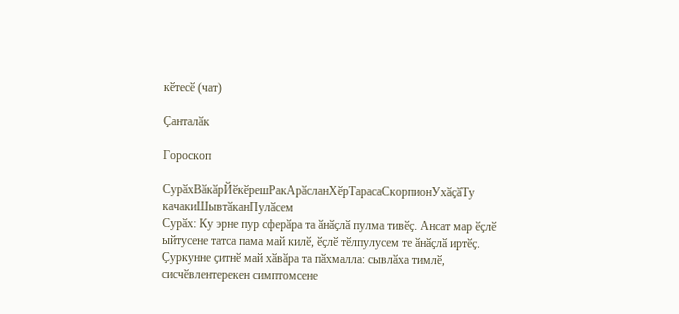кӗтесӗ (чат)

Ҫанталӑк

Гороскоп

СурӑхВӑкӑрЙӗкӗрешРакАрӑсланХӗрТарасаСкорпионУхӑҫӑТу качакиШывтӑканПулӑсем
Сурӑх: Ку эрне пур сферӑра та ӑнӑҫлӑ пулма тивӗҫ. Ансат мар ӗҫлӗ ыйтусене татса пама май килӗ, ӗҫлӗ тӗлпулусем те ӑнӑҫлӑ иртӗҫ. Ҫуркунне ҫитнӗ май хӑвӑра та пӑхмалла: сывлӑха тимлӗ, сисчӗвлентерекен симптомсене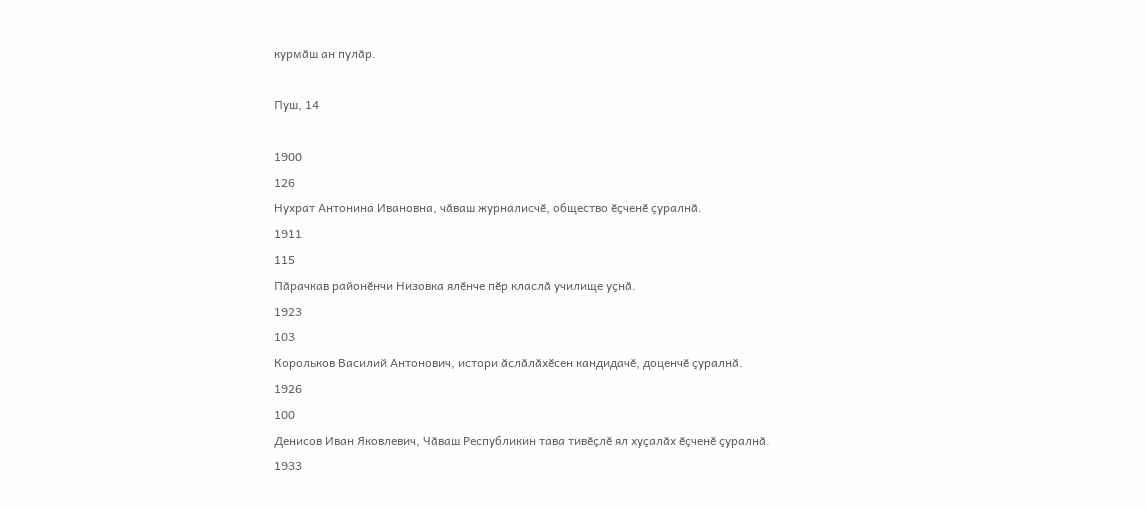курмӑш ан пулӑр.

Пуш, 14

1900
126
Нухрат Антонина Ивановна, чӑваш журналисчӗ, общество ӗҫченӗ ҫуралнӑ.
1911
115
Пӑрачкав районӗнчи Низовка ялӗнче пӗр класлӑ училище уҫнӑ.
1923
103
Корольков Василий Антонович, истори ӑслӑлӑхӗсен кандидачӗ, доценчӗ ҫуралнӑ.
1926
100
Денисов Иван Яковлевич, Чӑваш Республикин тава тивӗҫлӗ ял хуҫалӑх ӗҫченӗ ҫуралнӑ.
1933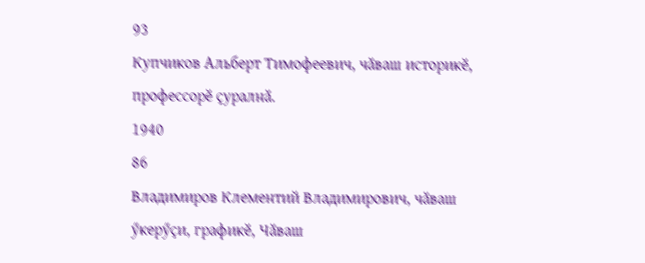93
Купчиков Альберт Тимофеевич, чӑваш историкӗ, профессорӗ ҫуралнӑ.
1940
86
Владимиров Клементий Владимирович, чӑваш ӳкерӳҫи, графикӗ, Чӑваш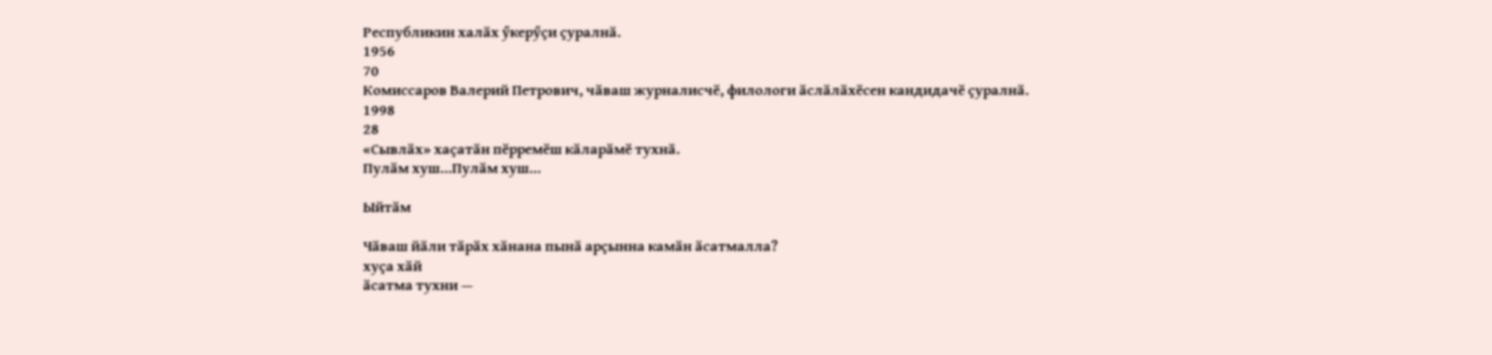Республикин халӑх ӳкерӳҫи ҫуралнӑ.
1956
70
Комиссаров Валерий Петрович, чӑваш журналисчӗ, филологи ӑслӑлӑхӗсен кандидачӗ ҫуралнӑ.
1998
28
«Сывлӑх» хаҫатӑн пӗрремӗш кӑларӑмӗ тухнӑ.
Пулӑм хуш...Пулӑм хуш...

Ыйтӑм

Чӑваш йӑли тӑрӑх хӑнана пынӑ арҫынна камӑн ӑсатмалла?
хуҫа хӑй
ӑсатма тухни —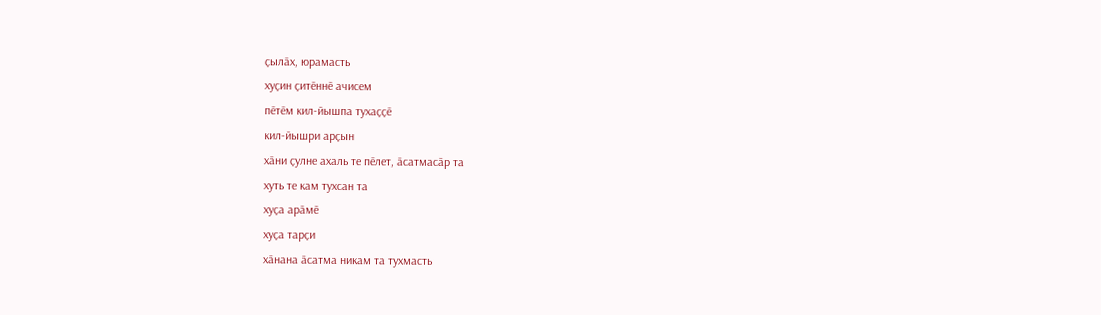ҫылӑх, юрамасть
хуҫин ҫитӗннӗ ачисем
пӗтӗм кил-йышпа тухаҫҫӗ
кил-йышри арҫын
хӑни ҫулне ахаль те пӗлет, ӑсатмасӑр та
хуть те кам тухсан та
хуҫа арӑмӗ
хуҫа тарҫи
хӑнана ӑсатма никам та тухмасть